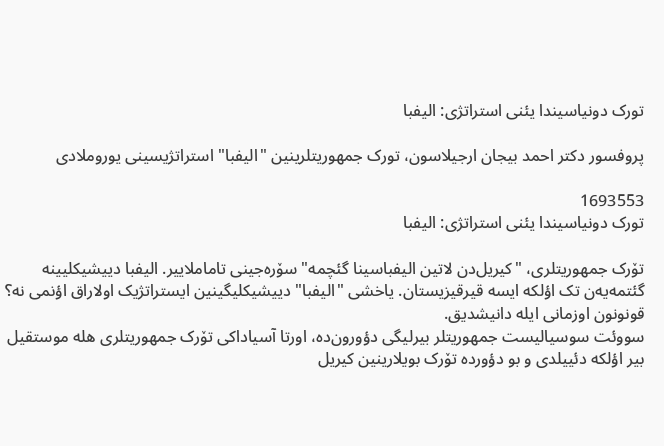تورک دونیاسیندا یئنی استراتژی: الیفبا

پروفسور دکتر احمد بیجان ارجیلاسون، تورک جمهوریتلرینین "الیفبا" استراتژیسینی یوروملادی

1693553
تورک دونیاسیندا یئنی استراتژی: الیفبا

تۆرک جمهوریتلری، "کیریل‌دن لاتین الیفباسینا گئچمه" سۆره‌جینی تاماملاییر. الیفبا دییشیکلیینه گئتمه‌یه‌ن تک اؤلکه ایسه قیرقیزیستان. یاخشی "الیفبا" دییشیکلیگینین ایستراتژیک اولاراق اؤنمی نه؟ قونونون اوزمانی ایله دانیشدیق.
سووئت سوسیالیست جمهوریتلر بیرلیگی دؤورون‌ده، اورتا آسیاداکی تۆرک جمهوریتلری هله موستقیل بیر اؤلکه دئییلدی و بو دؤورده تۆرک بویلارینین کیریل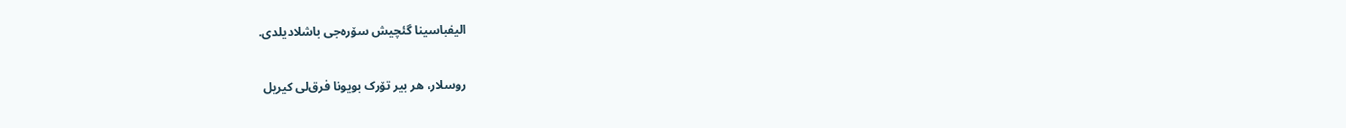الیفباسینا گئچیش سۆره‌جی باشلادیلدی.

روسلار، هر بیر تۆرک بویونا فرق‌لی کیریل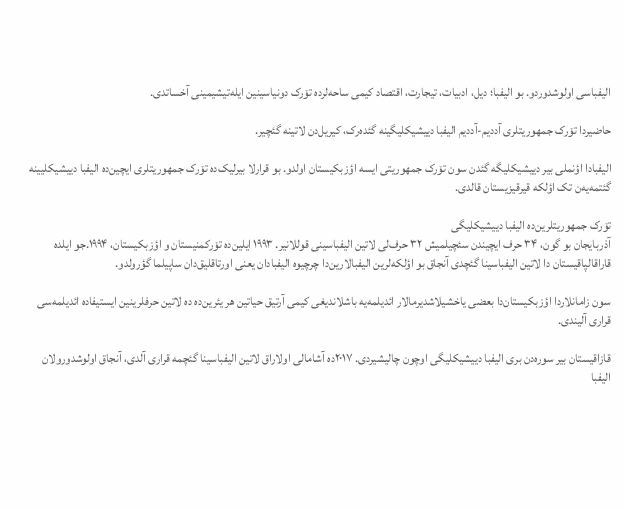الیفباسی اولوشدوردو. بو الیفبا؛ دیل، ادبیات، تیجارت، اقتصاد کیمی ساحه‌لرده تۆرک دونیاسینین ایله‌تیشیمینی آخساتدی.

حاضیر‌دا تۆرک جمهوریتلری آددیم-آددیم الیفبا دییشیکلیگینه گئده‌رک، کیریل‌دن لاتینه گئچیر.

الیفبادا اؤنملی بیر دییشیکلیگه گئدن سون تۆرک جمهوریتی ایسه اؤزبکیستان اولدو. بو قرارلا بیرلیک‌ده تۆرک جمهوریتلری ایچین‌ده الیفبا دییشیکلیینه گئتمه‌یه‌ن تک اؤلکه قیرقیزیستان قالدی.

تۆرک جمهوریتلرین‌ده الیفبا دییشیکلیگی
آذربایجان بو گون، ۳۴ حرف ایچیندن سئچیلمیش ۳۲ حرف‌لی لاتین الیفباسینی قوللانیر. ۱۹۹۳ ایلین‌ده تۆرکمنیستان و اؤزبکیستان، ۱۹۹۴.جو ایلده قاراقالپاقیستان دا لاتین الیفباسینا گئچدی آنجاق بو اؤلکه‌لرین الیفبالارین‌دا چرچیوه الیفبادان یعنی اورتاقلیق‌دان ساپیلما گؤرولدو.

سون زامانلاردا اؤزبکیستان‌دا بعضی یاخشیلاشدیرمالار ائدیلمه‌یه باشلاندیغی کیمی آرتیق حیاتین هر یئرین‌ده ده لاتین حرفلرینین ایستیفاده ائدیلمه‌سی قراری آلیندی.

قازاقیستان بیر سوره‌دن بری الیفبا دییشیکلیگی اوچون چالیشیردی. ۲۰۱۷ده آشاما‌لی اولاراق لاتین الیفباسینا گئچمه قراری آلدی، آنجاق اولوشدورولان الیفبا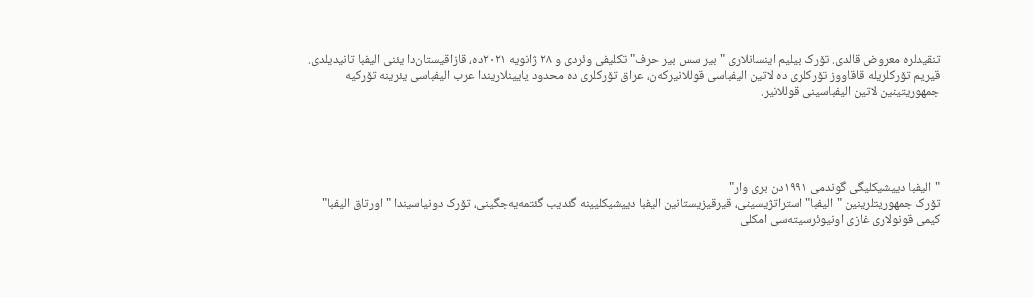تنقیدلره معروض قالدی. تۆرک بیلیم اینسانلاری "بیر سس بیر حرف" تکلیفی وئردی و ۲۸ ژانویه ۲۰۲۱ده، قازاقیستان‌دا یئنی الیفبا تانیدیلدی.
قیریم تۆرکلریله قاقاووز تۆرکلری ده لاتین الیفباسی قوللانیرکه‌ن، عراق تۆرکلری ده محدود یایینلاریندا عرب الیفباسی یئرینه تۆرکیه جمهوریتینین لاتین الیفباسینی قوللانیر.





"الیفبا دییشیکلیگی گوند‌می ۱۹۹۱دن بری وار"
تۆرک جمهوریتلرینین "الیفبا" استراتژیسینی، قیرقیزیستانین الیفبا دییشیکلیینه گئدیب گئتمه‌یه‌جگینی، تۆرک دونیاسیندا "اورتاق الیفبا" کیمی قونولاری غازی اونیوئرسیته‌سی امکلی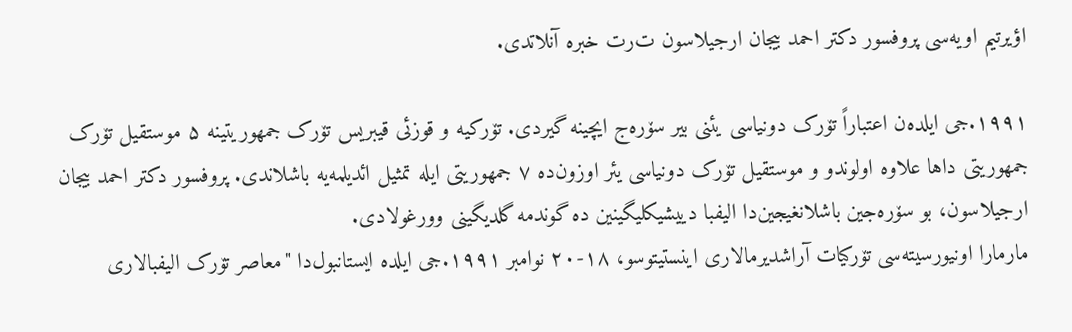اؤیرتیم اویه‌سی پروفسور دکتر احمد بیجان ارجیلاسون ت‌رت خبره آنلاتدی.

۱۹۹۱.جی ایلده‌ن اعتباراً تۆرک دونیاسی یئنی بیر سۆره‌ج ایچینه گیردی. تۆرکیه و قوزئی قیبریس تۆرک جمهوریتینه ۵ موستقیل تۆرک جمهوریتی داها علاوه اولوندو و موستقیل تۆرک دونیاسی یئر اوزون‌ده ۷ جمهوریتی ایله تمثیل ائدیلمه‌یه باشلاندی. پروفسور دکتر احمد بیجان ارجیلاسون، بو سۆره‌جین باشلانغیجین‌دا الیفبا دییشیکلیگینین ده گوند‌مه گلدیگینی وورغولادی.
مارمارا اونیورسیته‌سی تۆرکیات آراشدیرمالاری اینستیتوسو، ۱۸-۲۰ نوامبر ۱۹۹۱.جی ایلده ایستانبول‌دا "معاصر تۆرک الیفبالاری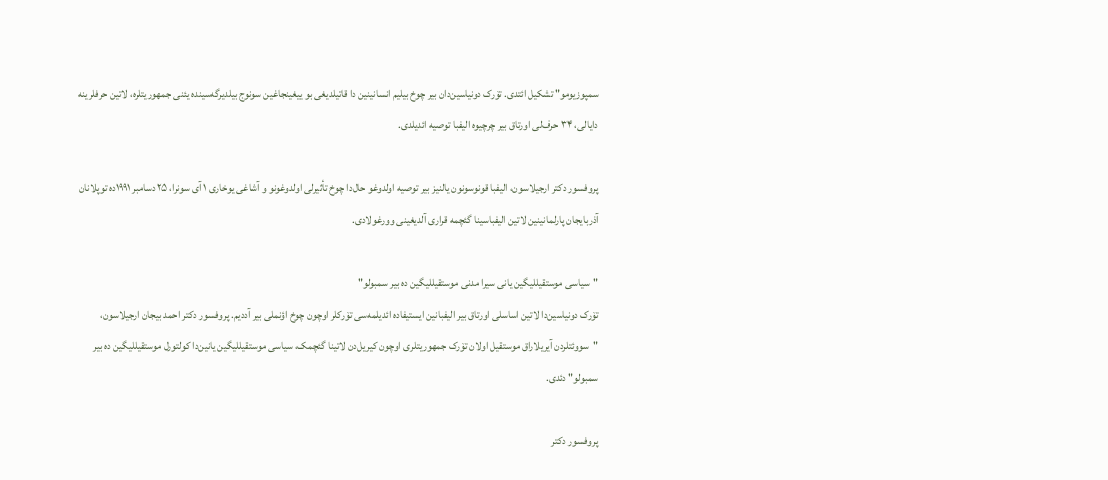سمپوزیومو" تشکیل ائتدی. تۆرک دونیاسین‌دان بیر چوخ بیلیم انسانینین دا قاتیلدیغی بو ییغینجاغین سونوج بیلدیرگه‌سینده یئنی جمهوریتلره، لاتین حرفلرینه دایالی، ۳۴ حرف‌لی اورتاق بیر چرچیوه الیفبا توصیه ائدیلدی.

پروفسور دکتر ارجیلاسون، الیفبا قونوسونون یالنیز بیر توصیه اولدوغو حال‌دا چوخ تأثیرلی اولدوغونو و آشاغی یوخاری ۱ آی سونرا، ۲۵ دسامبر ۱۹۹۱ده توپلانان آذربایجان پارلمانینین لاتین الیفباسینا گئچمه قراری آلدیغینی وورغولادی.

"سیاسی موستقیللیگین یانی سیرا مد‌نی موستقیللیگین ده بیر سمبولو"
تۆرک دونیاسین‌دا لاتین اساسلی اورتاق بیر الیفبانین ایستیفاده ائدیلمه‌سی تۆرکلر اوچون چوخ اؤنملی بیر آددیم. پروفسور دکتر احمد بیجان ارجیلاسون، "سووئتلردن آیریلاراق موستقیل اولان تۆرک جمهوریتلری اوچون کیریل‌دن لاتینا گئچمک، سیاسی موستقیللیگین یانین‌دا کولتورل موستقیللیگین ده بیر سمبولو" دئدی.

پروفسور دکتر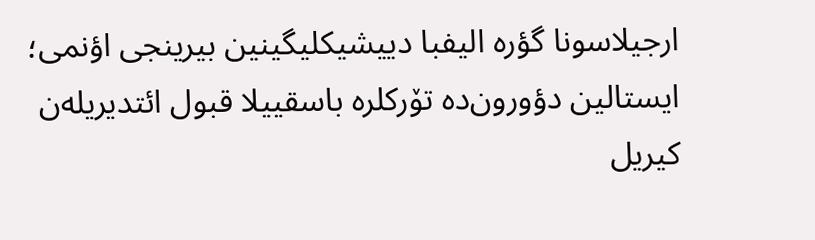ارجیلاسونا گؤره الیفبا دییشیکلیگینین بیرینجی اؤنمی؛ ایستالین دؤورون‌ده تۆرکلره باسقییلا قبول ائتدیریله‌ن کیریل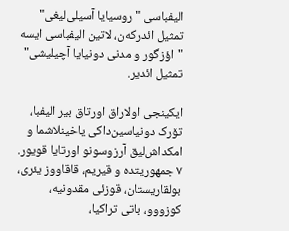الیفباسی "روسیایا آسیلی‌لیغی" تمثیل ائدرکه‌ن، لاتین الیفباسی ایسه "اؤزگور و مد‌نی دونیایا آچیلیشی" تمثیل ائدیر.

ایکینجی اولاراق اورتاق بیر الیفبا، تۆرک دونیاسین‌داکی یاخینلاشما و امکداش‌لیق آرزوسونو اورتایا قویور. ۷ جمهوریتده و قیریم، قاقاووز یئری، بولقاریستان، قوزئی مقدونیه، کوزووو، باتی تراکیا،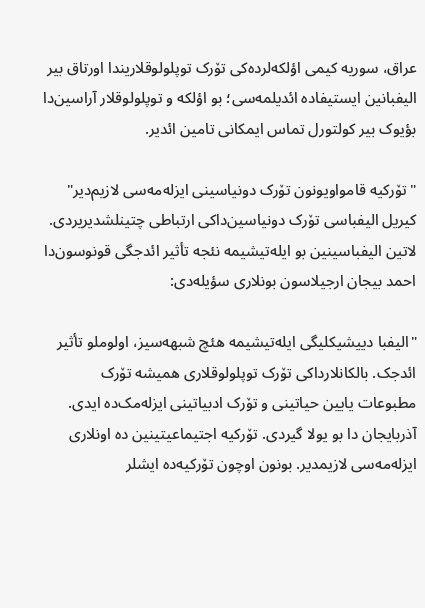عراق، سوریه کیمی اؤلکه‌لرده‌کی تۆرک توپلولوقلاریندا اورتاق بیر الیفبانین ایستیفاده ائدیلمه‌سی؛ بو اؤلکه و توپلولوقلار آراسین‌دا بؤیوک بیر کولتورل تماس ایمکانی تامین ائدیر.

"تۆرکیه قامواویونون تۆرک دونیاسینی ایزله‌مه‌سی لازیم‌دیر"
کیریل الیفباسی تۆرک دونیاسین‌داکی ارتباطی چتینلشدیریردی. لاتین الیفباسینین بو ایله‌تیشیمه نئجه تأثیر ائدجگی قونوسون‌دا احمد بیجان ارجیلاسون بونلاری سؤیله‌دی:

"الیفبا دییشیکلیگی ایله‌تیشیمه هئچ شبهه‌سیز، اولوملو تأثیر ائد‌جک. بالکانلارداکی تۆرک توپلولوقلاری همیشه تۆرک مطبوعات یایین حیاتینی و تۆرک ادبیاتینی ایزله‌مک‌ده ایدی. آذربایجان دا بو یولا گیردی. تۆرکیه اجتیماعیتینین ده اونلاری ایزله‌مه‌سی لازیمدیر. بونون اوچون تۆرکیه‌ده ایشلر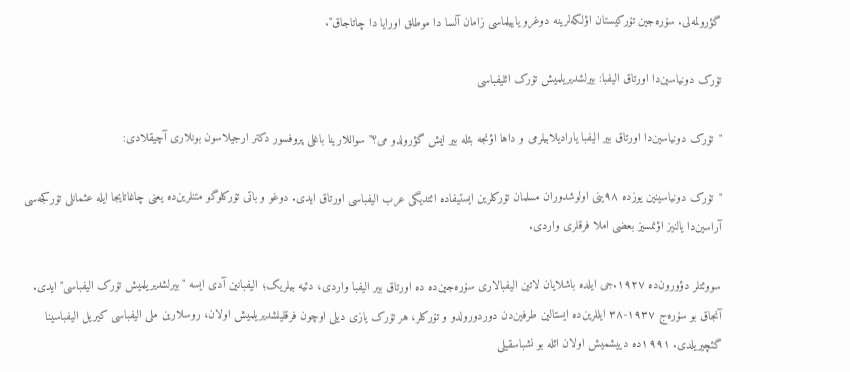گؤرولمه‌لی. سۆره‌جین تۆرکیستان اؤلکه‌لرینه دوغرو یاییلماسی زامان آلسا دا موطلق اورایا دا چاتاجاق".

تۆرک دونیاسین‌دا اورتاق الیفبا: بیرلشدیریلمیش تۆرک ائلیفباسی

"تۆرک دونیاسین‌دا اورتاق بیر الیفبا یارادیلابیلرمی و داها اؤنجه بئله بیر ایش گؤرولدو می؟" سواللارینا باغلی پروفسور دکتر ارجیلاسون بونلاری آچیقلادی:

"تۆرک دونیاسینین یوزده ۹۸ینی اولوشدوران مسلمان تۆرکلرین ایستیفاده ائتدیگی عرب الیفباسی اورتاق ایدی. دوغو و باتی تۆرکلوگو متنلرین‌ده یعنی چاغاتایجا ایله عثمانلی تۆرکجه‌سی آراسین‌دا یالنیز اؤنمسیز بعضی املا فرقلری واردی.

سووئتلر دؤورون‌ده ۱۹۲۷.جی ایلده باشلایان لاتین الیفبالاری سۆره‌جین‌ده ده اورتاق بیر الیفبا واردی، دئیه بیلریک؛ الیفبانین آدی ایسه "بیرلشدیریلمیش تۆرک الیفباسی" ایدی. آنجاق بو سۆره‌ج ۱۹۳۷-۳۸ ایللرین‌ده ایستالین طرفین‌دن دوردورولدو و تۆرکلر، هر تۆرک یازی دیلی اوچون فرقلیلشدیریلمیش اولان، روسلارین ملی الیفباسی کیریل الیفباسینا گئچیریلدی. ۱۹۹۱ده دییشمیش اولان ائله بو نشباسقیلی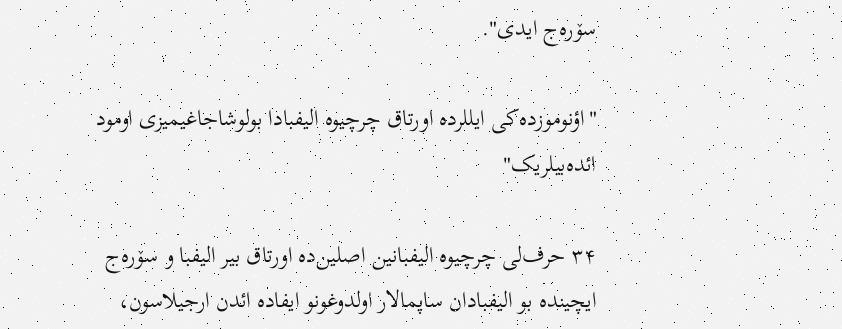سۆره‌ج ایدی".

"اؤنوموزده‌کی ایللرده اورتاق چرچیوه الیفبادا بولوشاجاغیمیزی اومود ائده‌بیلریک"

۳۴ حرف‌لی چرچیوه الیفبانین اصلین‌ده اورتاق بیر الیفبا و سۆره‌ج ایچینده بو الیفبادان ساپمالار اولدوغونو ایفاده ائد‌ن ارجیلاسون،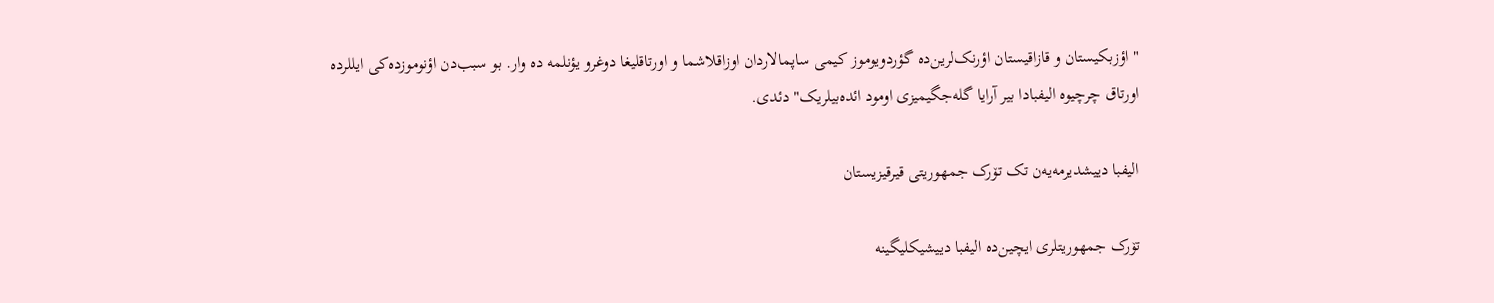"اؤزبکیستان و قازاقیستان اؤرنک‌لرین‌ده گؤردویوموز کیمی ساپمالاردان اوزاقلاشما و اورتاقلیغا دوغرو یؤنلمه ده وار. بو سبب‌دن اؤنوموزده‌کی ایللرده اورتاق چرچیوه الیفبادا بیر آرایا گله‌جگیمیزی اومود ائده‌بیلریک" دئدی.

الیفبا دییشدیرمه‌یه‌ن تک تۆرک جمهوریتی قیرقیزیستان

تۆرک جمهوریتلری ایچین‌ده الیفبا دییشیکلیگینه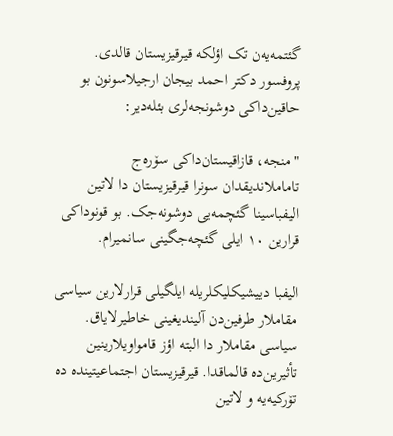گئتمه‌یه‌ن تک اؤلکه قیرقیزیستان قالدی. پروفسور دکتر احمد بیجان ارجیلاسونون بو حاقین‌داکی دوشونجه‌لری بئله‌دیر:

"منجه، قازاقیستان‌داکی سۆره‌ج تاماملاندیقدان سونرا قیرقیزیستان دا لاتین الیفباسینا گئچمه‌یی دوشونه‌جک. بو قونوداکی قرارین ۱۰ ایلی گئچه‌جگینی سانمیرام.

الیفبا دییشیکلیکلریله ایلگیلی قرارلارین سیاسی مقاملار طرفین‌دن آلیندیغینی خاطیرلایاق. سیاسی مقاملار دا البته اؤز قامواویلارینین تأثیرین‌ده قالماقدا. قیرقیزیستان اجتماعیتینده ده تۆرکیه‌یه و لاتین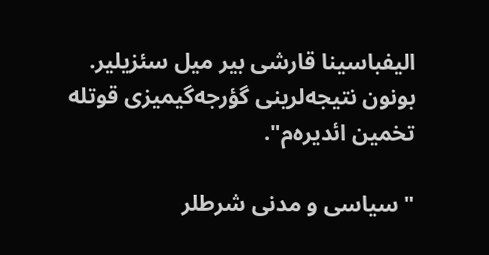الیفباسینا قارشی بیر میل سئزیلیر. بونون نتیجه‌لرینی گؤرجه‌گیمیزی قوتله تخمین ائدیره‌م".

"سیاسی و مد‌نی شرطلر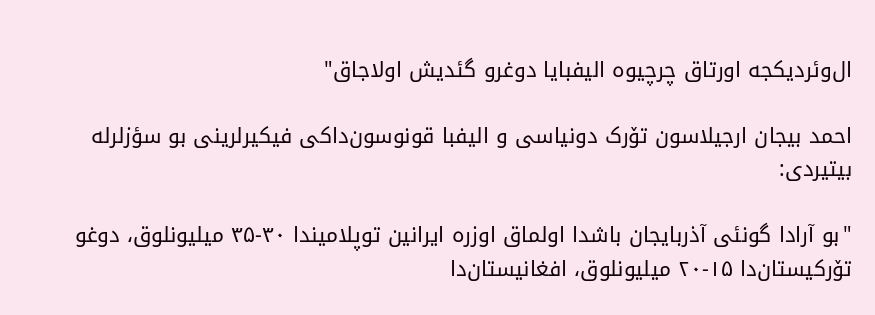ال‌وئردیکجه اورتاق چرچیوه الیفبایا دوغرو گئدیش اولاجاق"

احمد بیجان ارجیلاسون تۆرک دونیاسی و الیفبا قونوسون‌داکی فیکیرلرینی بو سؤزلرله بیتیردی:

"بو آرادا گونئی آذربایجان باشدا اولماق اوزره ایرانین توپلامیندا ۳۰-۳۵ میلیونلوق، دوغو تۆرکیستان‌دا ۱۵-۲۰ میلیونلوق، افغانیستان‌دا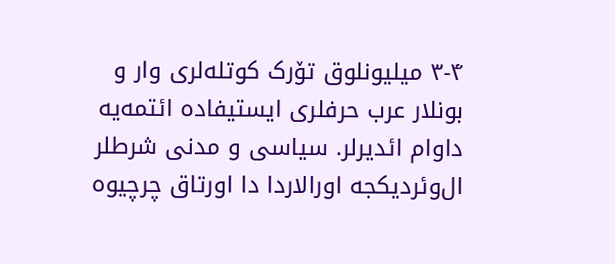۳-۴ میلیونلوق تۆرک کوتله‌لری وار و بونلار عرب حرفلری ایستیفاده ائتمه‌یه داوام ائدیرلر. سیاسی و مد‌نی شرطلر ال‌وئردیکجه اورالاردا دا اورتاق چرچیوه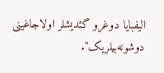الیفبایا دوغرو گئدیشلر اولاجاغینی دوشونه‌بیلریک".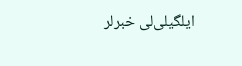ایلگیلی‌لی خبرلر